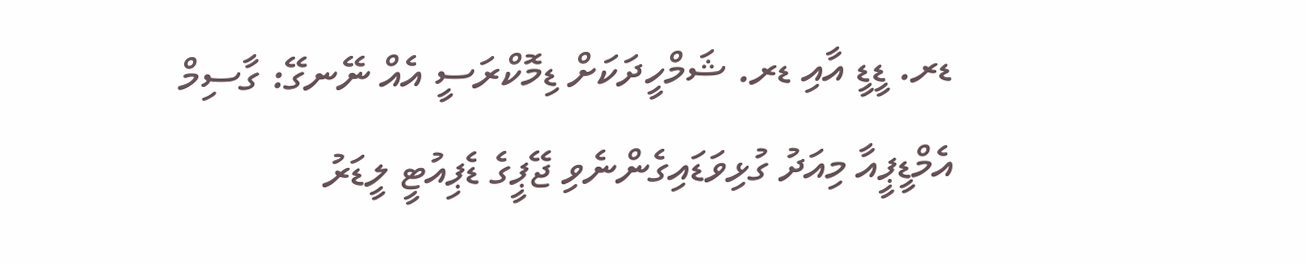ޑރ. ޑީޑީ އާއި ޑރ. ޝަމްހީދަކަށް ޑިމޮކްރަސީ އެއް ނޭނގޭ: ގާސިމް
އެމްޑީޕީއާ މިއަދު ގުޅިވަޑައިގެންނެވި ޖޭޕީގެ ޑެޕިއުޓީ ލީޑަރު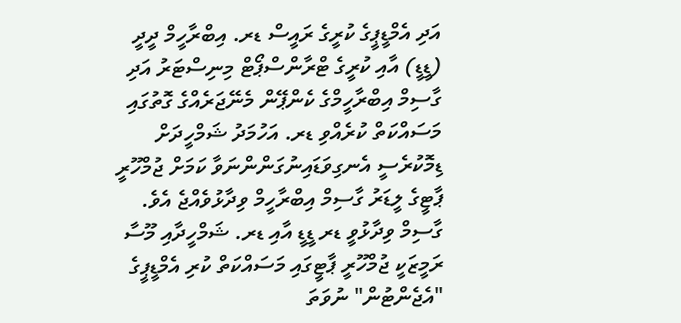އަދި އެމްޑީޕީގެ ކުރީގެ ރައީސް ޑރ. އިބްރާހީމް ދީދީ (ޑީޑީ) އާއި ކުރީގެ ޓްރާންސްޕޯޓް މިނިސްޓަރު އަދި ގާސިމް އިބްރާހީމްގެ ކެންޕޭން މެނޭޖަރެއްގެ ގޮތުގައި މަސައްކަތް ކުރެއްވި ޑރ. އަހުމަދު ޝަމްހީދަށް ޑިމޮކުރެސީ އެނގިވަޑައިނުގަންންނަވާ ކަމަށް ޖުމްހޫރީ ޕާޓީގެ ލީޑަރު ގާސިމް އިބްރާހީމް ވިދާޅުވެއްޖެ އެވެ.
ގާސިމް ވިދާޅުވީ ޑރ ޑީޑީ އާއި ޑރ. ޝަމްހީދާއި މޫސާ ރަމީޒަކީ ޖުމްހޫރީ ޕާޓީގައި މަސައްކަތް ކުރި އެމްޑީޕީގެ "އެޖެންޓުން" ނުވަތަ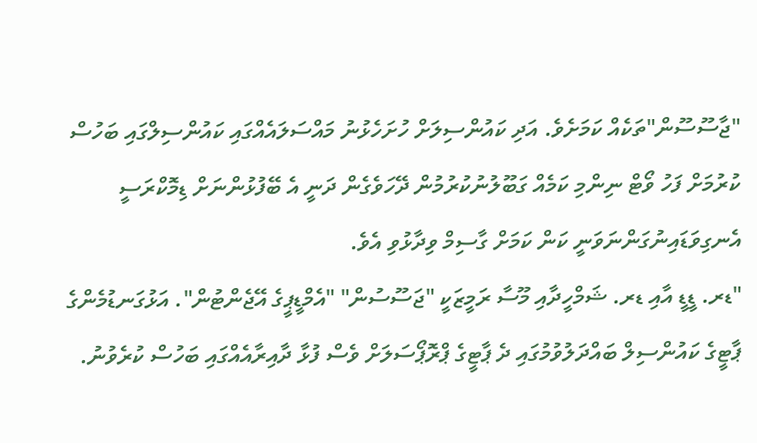"ޖާސޫސޫން"ތަކެއް ކަމަށެވެ. އަދި ކައުންސިލަށް ހުށަހެޅުނު މައްސަލައެއްގައި ކައުންސިލްގައި ބަހުސް ކުރުމަށް ފަހު ވޯޓް ނިންމި ކަމެއް ގަބޫލުނުކުރުމުން ދޭހަވެގެން ދަނީ އެ ބޭފުޅުންނަށް ޑިމޮކްރަސީ އެނގިވަޑައިނުގަންނަވަނީ ކަން ކަމަށް ގާސިމް ވިދާޅުވި އެވެ.
"ޑރ. ޑީޑީ އާއި ޑރ. ޝަމްހީދާއި މޫސާ ރަމީޒަކީ "ޖަސޫސުން" "އެމްޑީޕީގެ އޭޖެންޓުން". އަޅުގަނޑުމެންގެ ޕާޓީގެ ކައުންސިލް ބައްދަލުވުމުގައި ދެ ޕާޓީގެ ޕްރޮޕޯސަލަށް ވެސް ފުޅާ ދާއިރާއެއްގައި ބަހުސް ކުރެވުނު.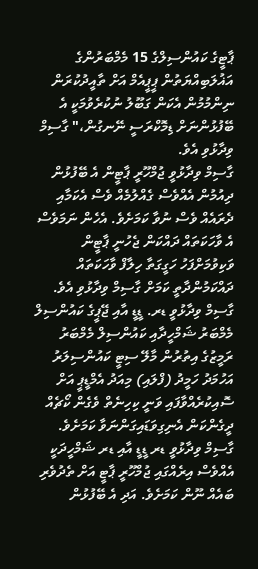ޕާޓީގެ ކައުންސިލްގެ 15 މެމްބަރުންގެ އަޣުލަބިއްޔަތުން ޕީޕީއެމް އަށް ތާއީދުކުރަން ނިންމުމުން އެކަން ގަބޫލު ނުކުރެވުމަކީ އެ ބޭފުޅުންނަށް ޑިމޮކްރަސީ ނޭނގުން،" ގާސިމް ވިދާޅުވި އެވެ.
ގާސިމް ވިދާޅުވީ ޖުމްހޫރީ ޕާޓީން އެ ބޭފުޅުން ދިއުމުން އެއްވެސް ގެއްލުމެއް ވެސް އެކަމާއި ދެރައެއް ވެސް ނުވާ ކަމަށެވެ. އެހެން ނަމަވެސް އެ ވާހަކަތައް ދައްކަން ޖެހުނީ ޕާޓީން ވަކިވުމަށްފަހު ހަގީގަތާ ހިލާފް ވާހަކަތައް ދައްކަމުންދާތީ ކަމަށް ގާސިމް ވިދާޅުވި އެވެ.
ގާސިމް ވިދާޅުވީ ޑރ. ޑީޑީ އާއި ޖޭޕީގެ ކައުންސިލް މެމްބަރު ޝަމްހީދާއި ކައުންސިލް މެމްބަރު ރަމީޒުގެ އިތުރުން މާލޭ ސިޓީ ކައުންސިލަރު އަހުމަދު ހަމީދު (ފްލައި) މިއަދު އެމްޑީޕީ އަށް ސޮއިކުރެއްވާފައި ވަނީ ކިހިނެތް ވެގެން ކޯޗެއް ދީގެންކަން އެނިގިވަޑައިގަންނަވާ ކަމަށެވެ.
ގާސިމް ވިދާޅުވީ ޑރ ޑީޑީ އާއި ޑރ ޝަމްހީދަކީ އެއްވެސް އިރެއްގައި ޖުމްހޫރީ ޕާޓީ އަށް ތެދުވެރި ބައެއް ނޫން ކަމަށެވެ. އަދި އެ ބޭފުޅުން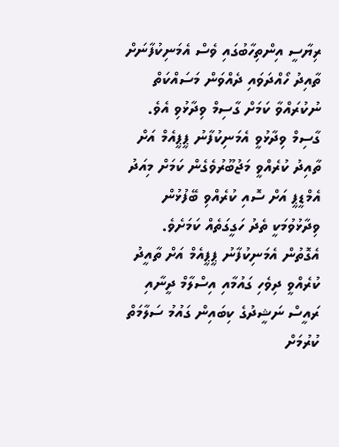ރިޔާސީ އިންތިހާބުގައި ވެސް އެމަނިކުފާނަށް ތާއިދު ހޯއްދަވައި ދެއްވަން މަސައްކަތް ނުކުރައްވާ ކަމަށް ގާސިމް ވިދާޅުވި އެވެ.
ގާސިމް ވިދާޅުވީ އެމަނިކުފާނު ޕީޕީއެމް އަށް ތާއިދު ކުރެއްވީ މަޖުބޫރުވެގެން ކަމަށް މިއަދު އެމްޑީޕީ އަށް ސޮއި ކުރެއްވި ބޭފުޅުން ވިދާޅުވުމަކީ ތެދު ހަގީގަތެއް ކަމަށެވެ. އެގޮތުން އެމަނިކުފާނު ޕީޕީއެމް އަށް ތާއީދު ކުރެއްވީ ދިވެހި ގައުމާއި އިސްލާމް ދީނާއި ރައީސް ނަޝީދުގެ ކިބައިން ގައުމު ސަލާމަތް ކުރުމަށް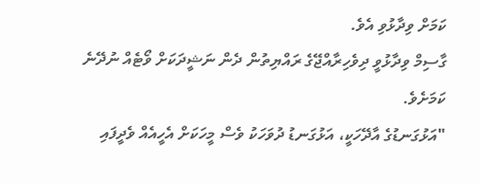ކަމަށް ވިދާޅުވި އެވެ.
ގާސިމް ވިދާޅުވީ ދިވެހިރާއްޖޭގެ ރައްޔިތުން ދެން ނަޝީދަކަށް ވޯޓެއް ނުދޭނެ ކަމަށެވެ.
"އަޅުގަނޑުގެ އާދޭހަކީ، އަޅުގަނޑު ދުވަހަކު ވެސް މީހަކަށް އެހީއެއް ވެދީފައި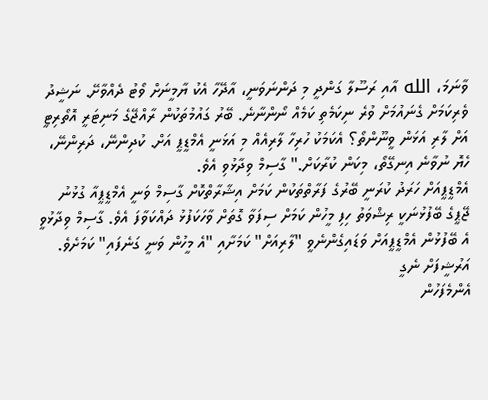ވާނަމަ، الله އާއި ރަސޫލާ ގަންދީ މި ދަންނަވަނީ، އާދޭހާ އެކު ޔާމީނަށް ވޯޓު ދެއްވާށޭ. ނަޝީދު ވެރިކަމަށް ގެނައުމަށް ވުރެ ނިކަމެތި ކަމެއް ނޯންނާނެ. ބޭރު ގައުމުތަކުން ރާއްޖޭގެ މަނިޓަރީ އޮތޯރިޓީ އަށް ލާރި އަޅަން ވީނޫންތޯ؟ އެކަމަކު ހުރިހާ ލާރިއެއް މި އަޅަނީ އެމްޑީޕީ އަށް. ކުދިންނޭ، ދަރިންނޭ، ހެޔޮ ނުވާނެ އިނގޭތޯ، މިކަން ކުރާކަށް." ގާސިމް ވިދާޅުވި އެވެ.
އެމްޑީޕީއަށް ހަރަދު ކުރަނީ ބޭރުގެ ފަރާތްތަކުން ކަމަށް އިޝާރާތްކޮށް ގާސިމް ވަނީ އެމްޑީޕީއާ ގުޅުނު ޖޭޕީގެ ބޭފުޅުނަކީ ރިޝްވަތު ހިފި މީހުން ކަމަށް ސިފަވާ ގޮތަށް ވާހަކަފުޅު ދައްކަވާފަ އެވެ. ގާސިމް ވިދާޅުވީ އެ ބޭފުޅުން އެމްޑީޕީއަށް ވަޑައިގެންނެވީ "ލާރިއަށް" ކަމަށާއި "އެ މީހުން ވަނީ ގަނެފައި" ކަމަށެވެ.
އަރުޝީފަށް ނެގީ
އެންމެފަހުން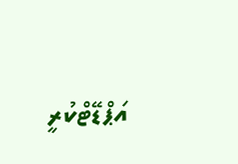އަޕްޑޭޓްކުރީ